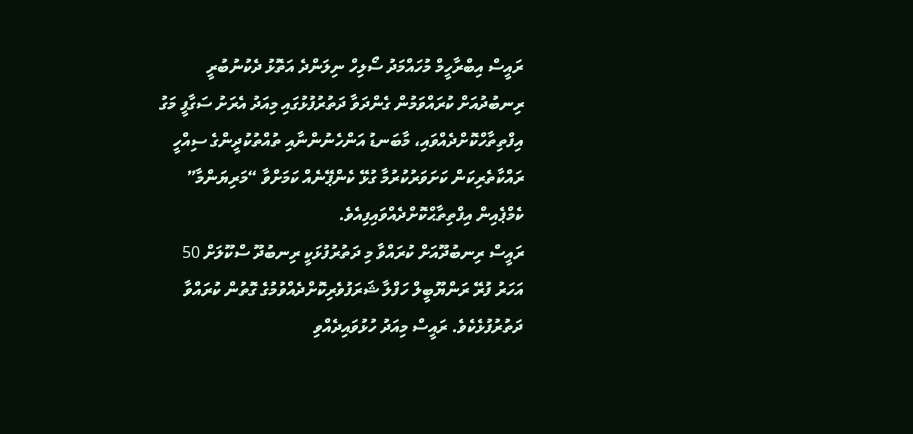ރައީސް އިބްރާހީމް މުހައްމަދު ސޯލިހް ނިލަންދެ އަތޮޅު ދެކުނުބުރީ ރިނބުދުއަށް ކުރައްވަމުން ގެންދަވާ ދަތުރުފުޅުގައި މިއަދު އެރަށު ސަގާފީ މަގު އިފްތިތާހްކޮށްދެއްވައި، މާބަނޑު އަންހެނުންނާއި ތުއްތުކުދީންގެ ސިއްހީ ރައްކާތެރިކަން ކަށަވަރުކުރުމާ ގުޅޭ ކެންޕޭނެއް ކަމަށްވާ “މަރިޔަންމާ” ކެމްޕެއިން އިފްތިތާޙްކޮށްދެއްވައިފިއެވެ.
ރައީސް ރިނބުދޫއަށް ކުރައްވާ މި ދަތުރުފުޅަކީ ރިނބުދޫ ސްކޫލަށް 50 އަހަރު ފުރޭ ރަންޔޫބީލް ހަފްލާ ޝަރަފުވެރިކޮށްދެއްވުމުގެ ގޮތުން ކުރައްވާ ދަތުރުފުޅެކެވެ. ރައީސް މިއަދު ހުޅުވައިދެއްވި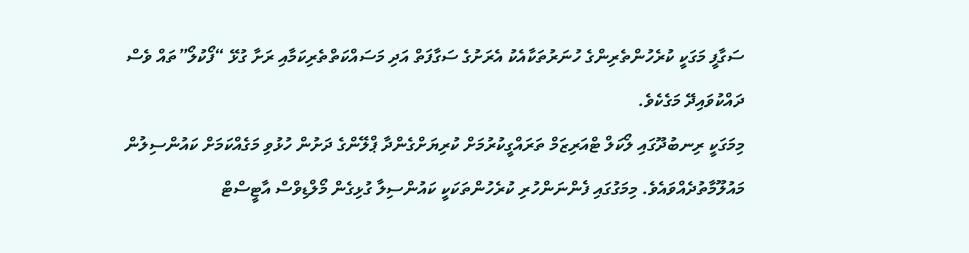ސަގާފީ މަގަކީ ކުރެހުންތެރިންގެ ހުނަރުތަކާއެކު އެރަށުގެ ސަގާފަތް އަދި މަސައްކަތްތެރިކަމާއި ރަށާ ގުޅޭ “ފޯކުލޯ”ތައް ވެސް ދައްކުވައިދޭ މަގެކެވެ.
މިމަގަކީ ރިނބުދޫގައި ލޯކަލް ޓްއަރިޒަމް ތަރައްގީކުރުމަށް ކުރިޔަށްގެންދާ ޕްލޭންގެ ދަށުން ހުޅުވި މަގެއްކަމަށް ކައުންސިލުން މައުލޫމާތުދެއްވައެވެ. މިމަގުގައި ފެންނަންހުރި ކުރެހުންތަކަކީ ކައުންސިލާ ގުޅިގެން މޯލްޑިވްސް އާޓީސްޓް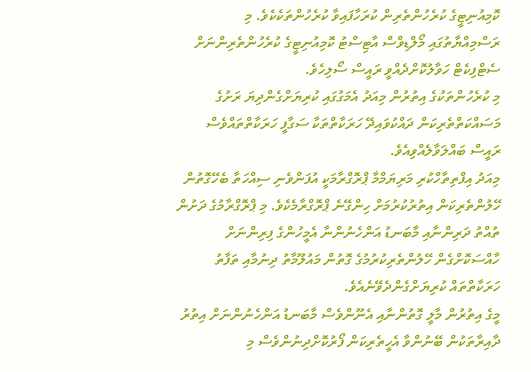ކޮމިއުނިޓީގެ ކުރެހުންތެރިން ކުރަހާފައިވާ ކުރެހުންތަކެކެވެ. މި ރަސްމިއްޔާތުގައި މޯލްޑިވްސް އާޓިސްޓު ކޮމިއުނިޓީގެ ކުރެހުންތެރިންނަށް ސެޓްފިކެޓް ހަވާލުކޮށްދެއްވީ ރައީސް ސޯލިހެވެ.
މި ކުރެހުންތަކުގެ އިތުރުން މިއަދު އެމަގުގައި ކުރިޔަށްގެންދިޔަ ރަށުގެ މަސައްކަތްތެރިކަން ދައްކުވައިދޭ ހަރަކާތްތަކާ ސަގާފީ ހަރަކާތްތައްވެސް ރައީސް ބައްލަވާލެއްވިއެވެ.
މިއަދު އިފްތިތާހްކުރި މަރިޔަމްމާ ޕްރޮގްރާމަކީ އުފަންވެނި ސިއްހަތާ ބެހޭގޮތުން ހޭލުންތެރިކަން އިތުރުކުރުމަށް ހިންގޭނެ ޕްރޮގްރާމެކެވެ. މި ޕްރޮގްރާމުގެ ދަށުން ތުއްތު ދަރިންނާއި މާބަނޑު އަންހެނުންނާ އެމީހުންގެ ފިރިންނަށް ހާއްސަކޮށްގެން ހޭލުންތެރިކުރުމުގެ ގޮތުން މައުލޫމާތު ދިނުމާއި ތަފާތު ހަރަކާތްތައް ކުރިޔަށްގެންދެވޭނެއެވެ.
މީގެ އިތުރުން މާލީ ގޮތުންނާއި އެނޫންވެސް މާބަނޑު އަންހެނުންނަށް އިތުރު ދާއިރާތަކުން ބޭނުންވާ އެހީތެރިކަން ފޯރުކޮށްދިނުންވެސް މި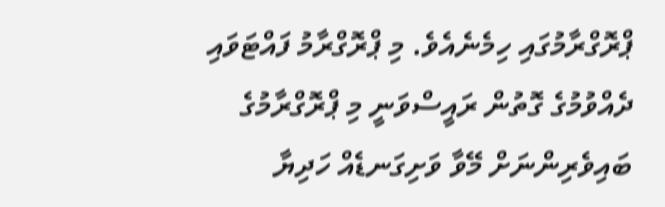ޕްރޮގްރާމުގައި ހިމެނެއެވެ. މި ޕްރޮގްރާމު ފައްޓަވައި ދެއްވުމުގެ ގޮތުން ރައީސްވަނީ މި ޕްރޮގްރާމުގެ ބައިވެރިންނަށް މޭވާ ވަށިގަނޑެއް ހަދިޔާ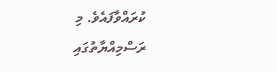ކުރައްވާފައެވެ. މި ރަސްމިއްޔާތުގައި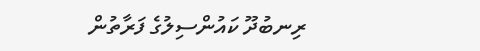ރިނބުދޫ ކައުންސިލުގެ ފަރާތުން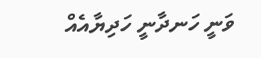ވަނީ ހަނދާނީ ހަދިޔާއެއް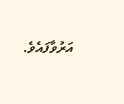އަރުވާފައެވެ.